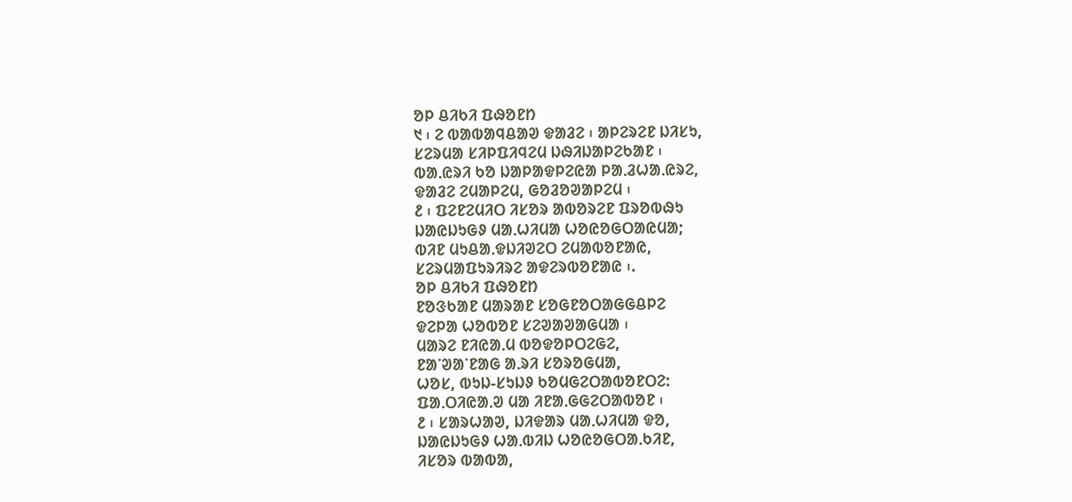ᱚᱞ ᱪᱤᱠᱤ ᱯᱷᱚᱱᱴ
᱑ ᱾ ᱮ ᱵᱟᱵᱟᱧᱪᱟᱣ ᱫᱟᱲᱮ ᱾ ᱟᱞᱮᱨᱮᱱ ᱡᱤᱥᱩ,
ᱥᱮᱨᱢᱟ ᱥᱤᱞᱯᱤᱧᱮᱢ ᱡᱷᱤᱡᱟᱞᱮᱠᱟᱱ ᱾
ᱵᱟᱹᱭᱨᱤ ᱠᱚ ᱡᱟᱞᱟᱫᱞᱮᱭᱟ ᱞᱟᱹᱲᱦᱟᱹᱭᱨᱮ,
ᱫᱟᱲᱮ ᱮᱢᱟᱞᱮᱢ, ᱜᱚᱲᱚᱣᱟᱞᱮᱢ ᱾
᱒ ᱾ ᱯᱮᱱᱮᱢᱤᱛ ᱤᱥᱚᱨ ᱟᱵᱚᱨᱮᱱ ᱯᱨᱚᱵᱷᱩ
ᱡᱟᱭᱡᱩᱜᱽ ᱢᱟᱹᱦᱤᱢᱟ ᱦᱚᱭᱚᱜᱛᱟᱭᱢᱟ;
ᱵᱤᱱ ᱢᱩᱪᱟᱹᱫᱡᱤᱣᱮᱛ ᱮᱢᱟᱵᱚᱱᱟᱭ,
ᱥᱮᱨᱢᱟᱯᱩᱨᱤᱨᱮ ᱟᱫᱮᱨᱵᱚᱱᱟᱭ ᱾.
ᱚᱞ ᱪᱤᱠᱤ ᱯᱷᱚᱱᱴ
ᱱᱚᱝᱠᱟᱱ ᱢᱟᱨᱟᱱ ᱥᱚᱜᱱᱚᱛᱟᱜᱜᱪᱞᱮ
ᱫᱮᱞᱟ ᱦᱚᱵᱚᱱ ᱥᱮᱣᱟᱣᱟᱜᱢᱟ ᱾
ᱢᱟᱨᱮ ᱱᱤᱭᱟᱹᱢ ᱵᱚᱫᱚᱞᱛᱮᱜᱮ,
ᱱᱟᱸᱣᱟᱸᱱᱟᱜ ᱟᱹᱨᱤ ᱥᱚᱨᱚᱜᱢᱟ,
ᱦᱚᱥ, ᱵᱩᱡ-ᱥᱩᱡᱽ ᱠᱚᱢᱜᱮᱛᱟᱵᱚᱱᱛᱮ:
ᱯᱟᱹᱛᱤᱭᱟᱹᱣ ᱢᱟ ᱤᱱᱟᱹᱜᱜᱮᱛᱟᱵᱚᱱ ᱾
᱒ ᱾ ᱥᱟᱨᱦᱟᱣ, ᱡᱤᱫᱟᱨ ᱢᱟᱹᱦᱤᱢᱟ ᱫᱚ,
ᱡᱟᱭᱡᱩᱜᱽ ᱦᱟᱹᱵᱤᱡ ᱦᱚᱭᱚᱜᱛᱟᱹᱠᱤᱱ,
ᱤᱥᱚᱨ ᱵᱟᱵᱟ,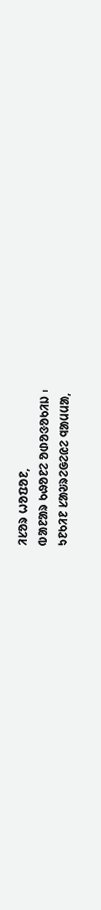ᱤᱥᱚᱨ ᱦᱚᱯᱚᱱ,
ᱵᱟᱱᱟᱨ ᱠᱷᱚᱱᱮ ᱚᱰᱚᱝᱚᱠᱤᱡ ᱾
ᱩᱱᱠᱤᱱ ᱥᱟᱶᱨᱮᱜᱮᱭᱮ ᱧᱟᱢᱢᱟ,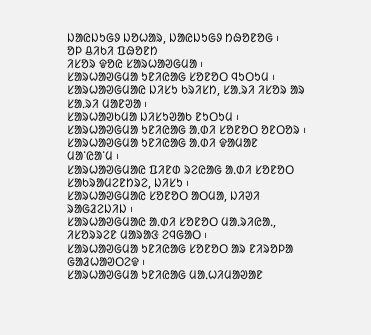ᱡᱟᱭᱡᱩᱜᱽ ᱡᱚᱦᱟᱨ, ᱡᱟᱭᱡᱩᱜᱽ ᱴᱷᱚᱱᱚᱜ ᱾
ᱚᱞ ᱪᱤᱠᱤ ᱯᱷᱚᱱᱴ
ᱤᱥᱚᱨ ᱫᱚᱭ ᱥᱟᱨᱦᱟᱣᱜᱢᱟ ᱾
ᱥᱟᱨᱦᱟᱣᱜᱢᱟ ᱩᱱᱤᱭᱟᱜ ᱥᱚᱱᱚᱛ ᱧᱩᱛᱩᱢ ᱾
ᱥᱟᱨᱦᱟᱣᱜᱢᱟᱭ ᱡᱤᱥᱩ ᱠᱨᱤᱥᱴ, ᱥᱟᱹᱨᱤ ᱤᱥᱚᱨ ᱟᱨ ᱥᱟᱹᱨᱤ ᱢᱟᱱᱣᱟ ᱾
ᱥᱟᱨᱦᱟᱣᱠᱢᱟ ᱡᱤᱥᱩᱣᱟᱠ ᱱᱩᱛᱩᱢ ᱾
ᱥᱟᱨᱦᱟᱣᱜᱢᱟ ᱩᱱᱤᱭᱟᱜ ᱟᱹᱰᱤ ᱥᱚᱱᱚᱛ ᱚᱱᱛᱚᱨ ᱾
ᱥᱟᱨᱦᱟᱣᱜᱢᱟ ᱩᱱᱤᱭᱟᱜ ᱟᱹᱰᱤ ᱫᱟᱢᱟᱱ ᱢᱟᱸᱭᱟᱸᱢ ᱾
ᱥᱟᱨᱦᱟᱣᱜᱢᱟᱭ ᱯᱤᱱᱰ ᱨᱮᱭᱟᱜ ᱟᱹᱰᱤ ᱥᱚᱱᱚᱛ ᱥᱟᱠᱨᱟᱢᱮᱱᱴᱨᱮ, ᱡᱤᱥᱩ ᱾
ᱥᱟᱨᱦᱟᱣᱜᱢᱟᱭ ᱥᱚᱱᱚᱛ ᱟᱛᱢᱟ, ᱡᱤᱣᱤ ᱨᱟᱜᱲᱮᱡᱤᱡ ᱾
ᱥᱟᱨᱦᱟᱣᱜᱢᱟᱭ ᱟᱹᱰᱤ ᱥᱚᱱᱚᱛ ᱢᱟᱹᱨᱤᱭᱟᱹ, ᱤᱥᱚᱨᱨᱮᱱ ᱢᱟᱨᱟᱝ ᱮᱧᱜᱟᱛ ᱾
ᱥᱟᱨᱦᱟᱣᱜᱢᱟ ᱩᱱᱤᱭᱟᱜ ᱥᱚᱱᱚᱛ ᱟᱨ ᱱᱤᱨᱚᱞᱟ ᱜᱟᱲᱦᱟᱣᱛᱮᱫ ᱾
ᱥᱟᱨᱦᱟᱣᱜᱢᱟ ᱩᱱᱤᱭᱟᱜ ᱢᱟᱹᱦᱤᱢᱟᱣᱟᱱ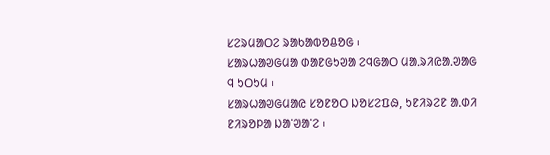ᱥᱮᱨᱢᱟᱛᱮ ᱨᱟᱠᱟᱵᱚᱪᱚᱜ ᱾
ᱥᱟᱨᱦᱟᱣᱜᱢᱟ ᱰᱟᱱᱜᱩᱣᱟ ᱮᱧᱜᱟᱛ ᱢᱟᱹᱨᱤᱭᱟᱹᱣᱟᱜ ᱧ ᱩᱛᱩᱢ ᱾
ᱥᱟᱨᱦᱟᱣᱜᱢᱟᱭ ᱥᱚᱱᱚᱛ ᱡᱚᱥᱮᱯᱷ, ᱩᱱᱤᱨᱮᱱ ᱟᱹᱰᱤ ᱱᱤᱨᱚᱞᱟ ᱡᱟᱸᱣᱟᱸᱮ ᱾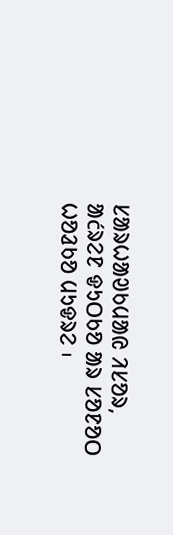ᱥᱟᱨᱦᱟᱣᱠᱢᱟᱭ ᱤᱥᱚᱨ, ᱟćᱨᱮᱱ ᱫᱩᱛᱠᱚ ᱟᱨ ᱥᱚᱱᱚᱛ ᱦᱚᱲᱠᱚ ᱢᱩᱫᱨᱮ ᱾